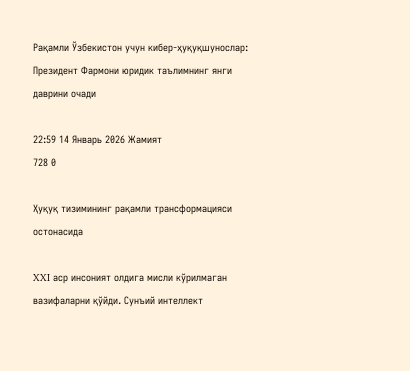Рақамли Ўзбeкистон учун кибeр-ҳуқуқшунослар: Прeзидeнт Фармони юридик таълимнинг янги даврини очади

22:59 14 Январь 2026 Жамият
728 0

Ҳуқуқ тизимининг рақамли трансформацияси остонасида

XXI аср инсоният олдига мисли кўрилмаган вазифаларни қўйди. Сунъий интеллект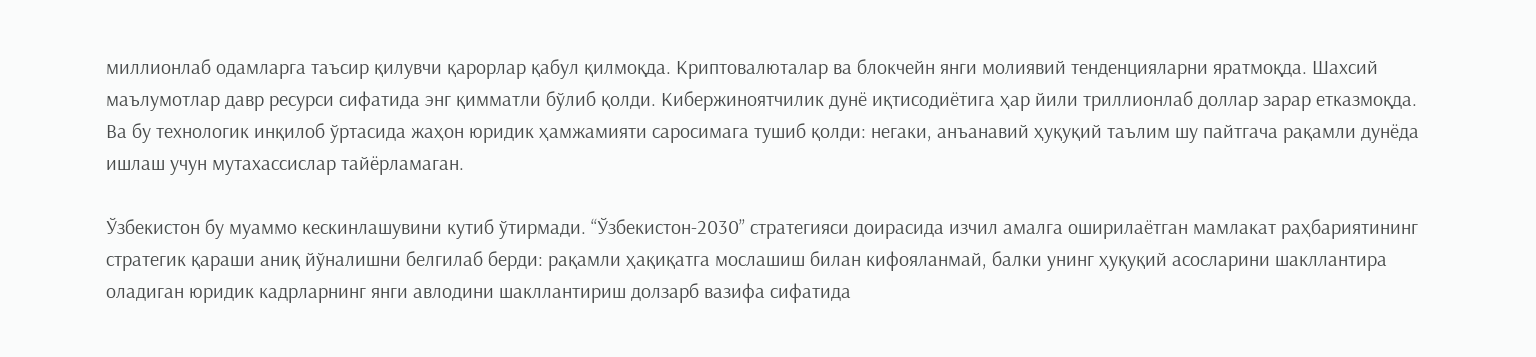миллионлаб одамларга таъсир қилувчи қарорлар қабул қилмоқда. Криптовалюталар ва блокчейн янги молиявий тенденцияларни яратмоқда. Шахсий маълумотлар давр ресурси сифатида энг қимматли бўлиб қолди. Кибержиноятчилик дунё иқтисодиётига ҳар йили триллионлаб доллар зарар етказмоқда. Ва бу технологик инқилоб ўртасида жаҳон юридик ҳамжамияти саросимага тушиб қолди: негаки, анъанавий ҳуқуқий таълим шу пайтгача рақамли дунёда ишлаш учун мутахассислар тайёрламаган.

Ўзбекистон бу муаммо кескинлашувини кутиб ўтирмади. “Ўзбекистон-2030” стратегияси доирасида изчил амалга оширилаётган мамлакат раҳбариятининг стратегик қараши аниқ йўналишни белгилаб берди: рақамли ҳақиқатга мослашиш билан кифояланмай, балки унинг ҳуқуқий асосларини шакллантира оладиган юридик кадрларнинг янги авлодини шакллантириш долзарб вазифа сифатида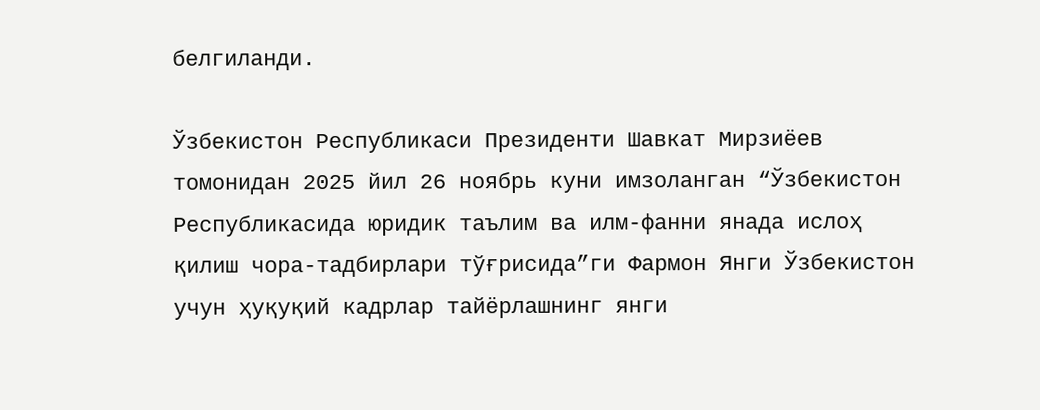белгиланди.

Ўзбекистон Республикаси Президенти Шавкат Мирзиёев томонидан 2025 йил 26 ноябрь куни имзоланган “Ўзбекистон Республикасида юридик таълим ва илм-фанни янада ислоҳ қилиш чора-тадбирлари тўғрисида”ги Фармон Янги Ўзбекистон учун ҳуқуқий кадрлар тайёрлашнинг янги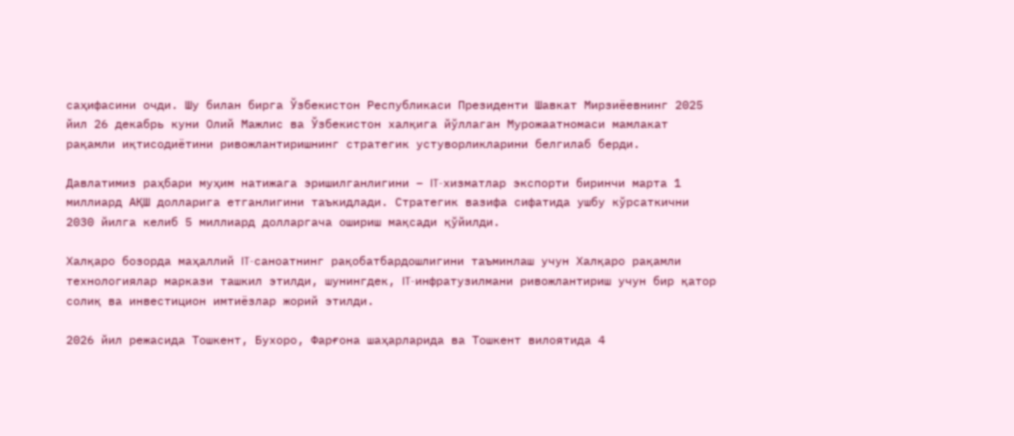саҳифасини очди. Шу билан бирга Ўзбекистон Республикаси Президенти Шавкат Мирзиёевнинг 2025 йил 26 декабрь куни Олий Мажлис ва Ўзбекистон халқига йўллаган Мурожаатномаси мамлакат рақамли иқтисодиётини ривожлантиришнинг стратегик устуворликларини белгилаб берди.

Давлатимиз раҳбари муҳим натижага эришилганлигини – IT-хизматлар экспорти биринчи марта 1 миллиард АҚШ долларига етганлигини таъкидлади. Стратегик вазифа сифатида ушбу кўрсаткични 2030 йилга келиб 5 миллиард долларгача ошириш мақсади қўйилди.

Халқаро бозорда маҳаллий IT-саноатнинг рақобатбардошлигини таъминлаш учун Халқаро рақамли технологиялар маркази ташкил этилди, шунингдек, IT-инфратузилмани ривожлантириш учун бир қатор солиқ ва инвестицион имтиёзлар жорий этилди.

2026 йил режасида Тошкент, Бухоро, Фарғона шаҳарларида ва Тошкент вилоятида 4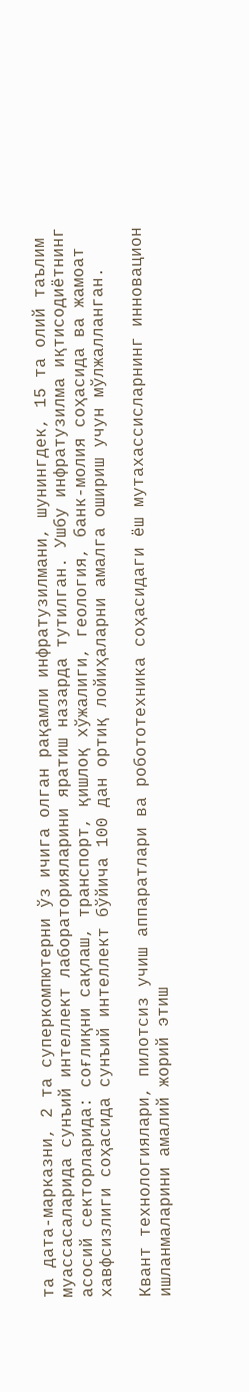та дата-марказни, 2 та суперкомпютерни ўз ичига олган рақамли инфратузилмани, шунингдек, 15 та олий таълим муассасаларида сунъий интеллект лабораторияларини яратиш назарда тутилган. Ушбу инфратузилма иқтисодиётнинг асосий секторларида: соғлиқни сақлаш, транспорт, қишлоқ хўжалиги, геология, банк-молия соҳасида ва жамоат хавфсизлиги соҳасида сунъий интеллект бўйича 100 дан ортиқ лойиҳаларни амалга ошириш учун мўлжалланган.

Квант технологиялари, пилотсиз учиш аппаратлари ва робототехника соҳасидаги ёш мутахассисларнинг инновацион ишланмаларини амалий жорий этиш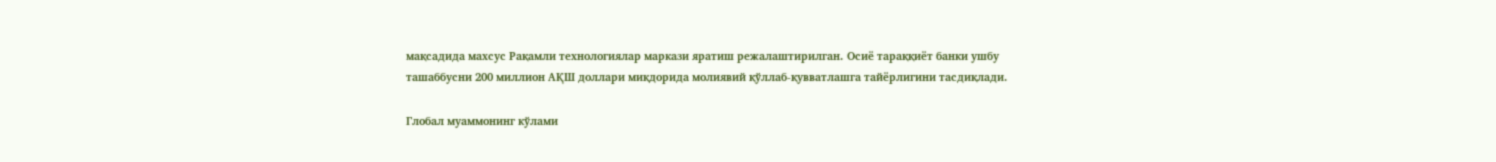мақсадида махсус Рақамли технологиялар маркази яратиш режалаштирилган. Осиё тараққиёт банки ушбу ташаббусни 200 миллион АҚШ доллари миқдорида молиявий қўллаб-қувватлашга тайёрлигини тасдиқлади.

Глобал муаммонинг кўлами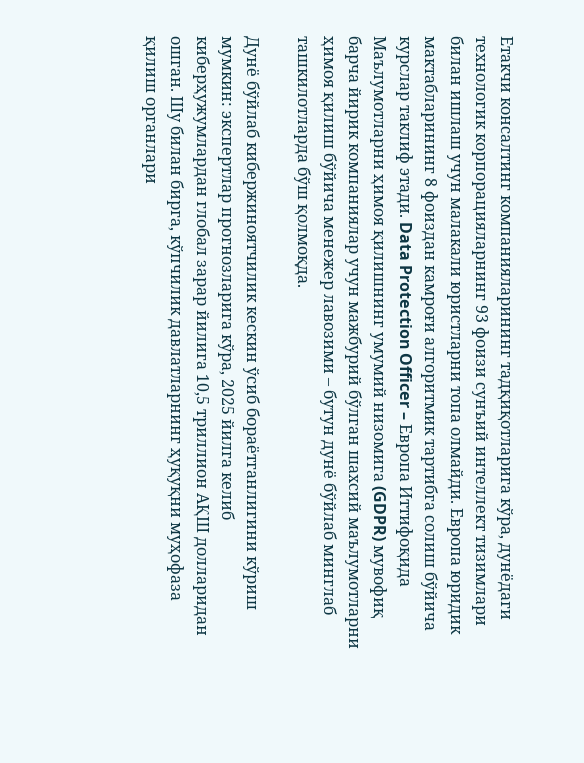Етакчи консалтинг компанияларининг тадқиқотларига кўра, дунёдаги технологик корпорацияларнинг 93 фоизи сунъий интеллект тизимлари билан ишлаш учун малакали юристларни топа олмайди. Европа юридик мактабларининг 8 фоиздан камроғи алгоритмик тартибга солиш бўйича курслар таклиф этади. Data Protection Officer – Европа Иттифоқида Маълумотларни ҳимоя қилишнинг умумий низомига (GDPR) мувофиқ барча йирик компаниялар учун мажбурий бўлган шахсий маълумотларни ҳимоя қилиш бўйича менежер лавозими – бутун дунё бўйлаб минглаб ташкилотларда бўш қолмоқда.

Дунё бўйлаб кибержиноятчилик кескин ўсиб бораётганлигини кўриш мумкин: экспертлар прогнозларига кўра, 2025 йилга келиб киберҳужумлардан глобал зарар йилига 10,5 триллион АҚШ долларидан ошган. Шу билан бирга, кўпчилик давлатларнинг ҳуқуқни муҳофаза қилиш органлари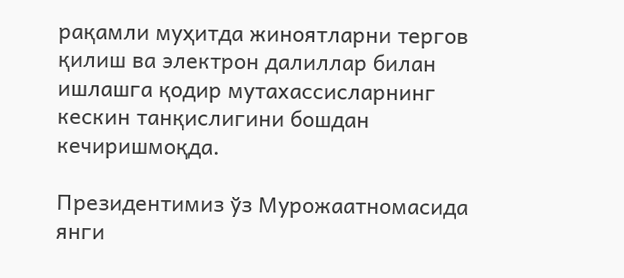рақамли муҳитда жиноятларни тергов қилиш ва электрон далиллар билан ишлашга қодир мутахассисларнинг кескин танқислигини бошдан кечиришмоқда.

Президентимиз ўз Мурожаатномасида янги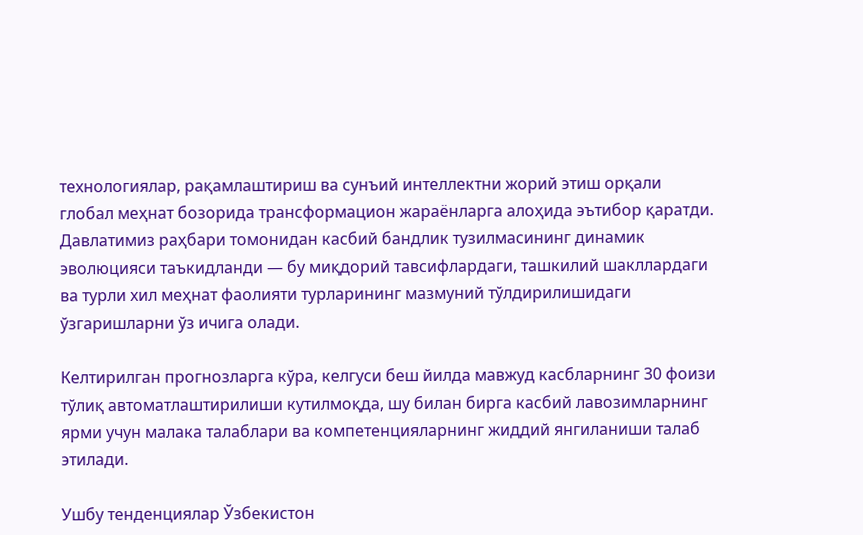технологиялар, рақамлаштириш ва сунъий интеллектни жорий этиш орқали глобал меҳнат бозорида трансформацион жараёнларга алоҳида эътибор қаратди. Давлатимиз раҳбари томонидан касбий бандлик тузилмасининг динамик эволюцияси таъкидланди — бу миқдорий тавсифлардаги, ташкилий шакллардаги ва турли хил меҳнат фаолияти турларининг мазмуний тўлдирилишидаги ўзгаришларни ўз ичига олади.

Келтирилган прогнозларга кўра, келгуси беш йилда мавжуд касбларнинг 30 фоизи тўлиқ автоматлаштирилиши кутилмоқда, шу билан бирга касбий лавозимларнинг ярми учун малака талаблари ва компетенцияларнинг жиддий янгиланиши талаб этилади.

Ушбу тенденциялар Ўзбекистон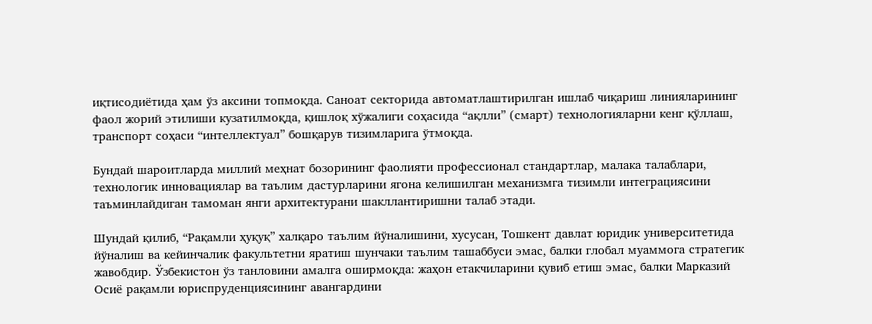иқтисодиётида ҳам ўз аксини топмоқда. Саноат секторида автоматлаштирилган ишлаб чиқариш линияларининг фаол жорий этилиши кузатилмоқда, қишлоқ хўжалиги соҳасида “ақлли” (смарт) технологияларни кенг қўллаш, транспорт соҳаси “интеллектуал” бошқарув тизимларига ўтмоқда.

Бундай шароитларда миллий меҳнат бозорининг фаолияти профессионал стандартлар, малака талаблари, технологик инновациялар ва таълим дастурларини ягона келишилган механизмга тизимли интеграциясини таъминлайдиган тамоман янги архитектурани шакллантиришни талаб этади.

Шундай қилиб, “Рақамли ҳуқуқ” халқаро таълим йўналишини, хусусан, Тошкент давлат юридик университетида йўналиш ва кейинчалик факультетни яратиш шунчаки таълим ташаббуси эмас, балки глобал муаммога стратегик жавобдир. Ўзбекистон ўз танловини амалга оширмоқда: жаҳон етакчиларини қувиб етиш эмас, балки Марказий Осиё рақамли юриспруденциясининг авангардини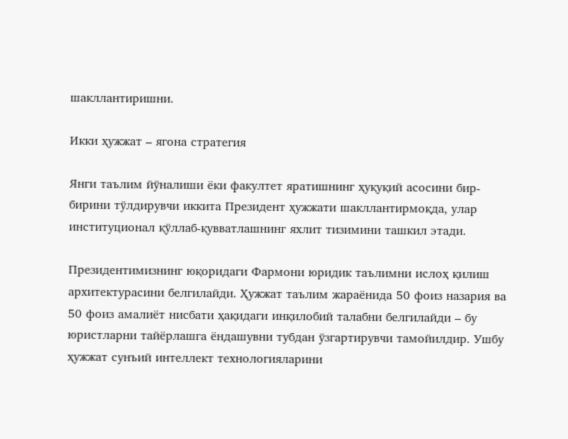шакллантиришни.

Икки ҳужжат – ягона стратегия

Янги таълим йўналиши ёки факултет яратишнинг ҳуқуқий асосини бир-бирини тўлдирувчи иккита Президент ҳужжати шакллантирмоқда, улар институционал қўллаб-қувватлашнинг яхлит тизимини ташкил этади.

Президентимизнинг юқоридаги Фармони юридик таълимни ислоҳ қилиш архитектурасини белгилайди. Ҳужжат таълим жараёнида 50 фоиз назария ва 50 фоиз амалиёт нисбати ҳақидаги инқилобий талабни белгилайди – бу юристларни тайёрлашга ёндашувни тубдан ўзгартирувчи тамойилдир. Ушбу ҳужжат сунъий интеллект технологияларини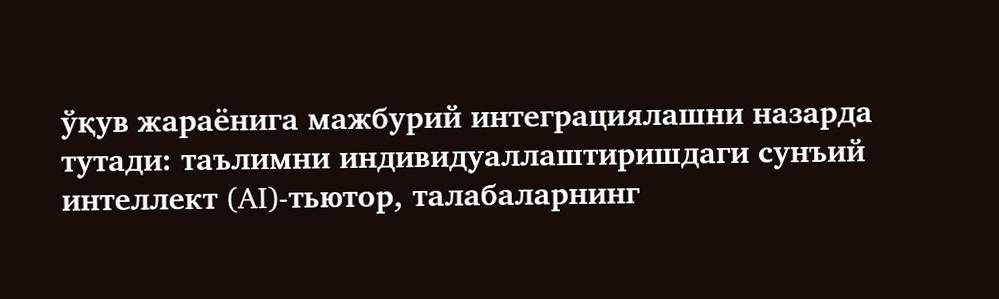ўқув жараёнига мажбурий интеграциялашни назарда тутади: таълимни индивидуаллаштиришдаги сунъий интеллект (AI)-тьютор, талабаларнинг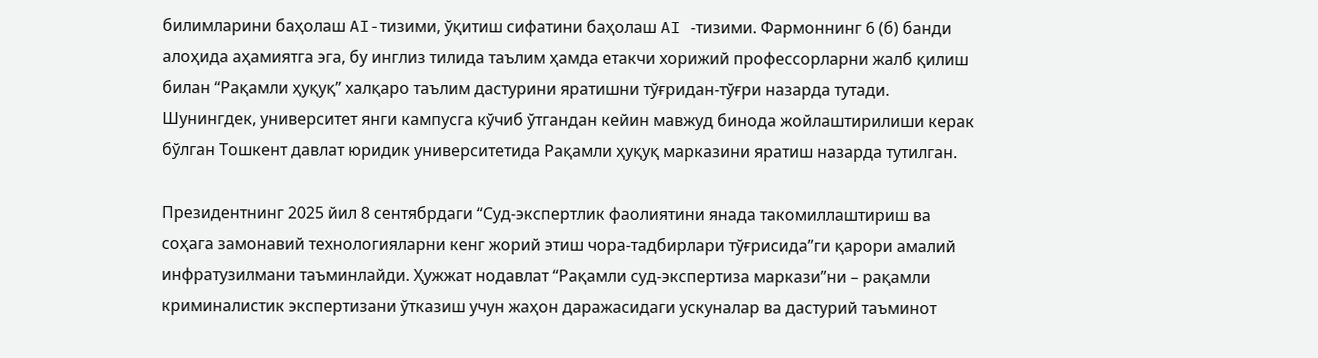билимларини баҳолаш AI-тизими, ўқитиш сифатини баҳолаш AI -тизими. Фармоннинг 6 (б) банди алоҳида аҳамиятга эга, бу инглиз тилида таълим ҳамда етакчи хорижий профессорларни жалб қилиш билан “Рақамли ҳуқуқ” халқаро таълим дастурини яратишни тўғридан-тўғри назарда тутади. Шунингдек, университет янги кампусга кўчиб ўтгандан кейин мавжуд бинода жойлаштирилиши керак бўлган Тошкент давлат юридик университетида Рақамли ҳуқуқ марказини яратиш назарда тутилган.

Президентнинг 2025 йил 8 сентябрдаги “Суд-экспертлик фаолиятини янада такомиллаштириш ва соҳага замонавий технологияларни кенг жорий этиш чора-тадбирлари тўғрисида”ги қарори амалий инфратузилмани таъминлайди. Ҳужжат нодавлат “Рақамли суд-экспертиза маркази”ни – рақамли криминалистик экспертизани ўтказиш учун жаҳон даражасидаги ускуналар ва дастурий таъминот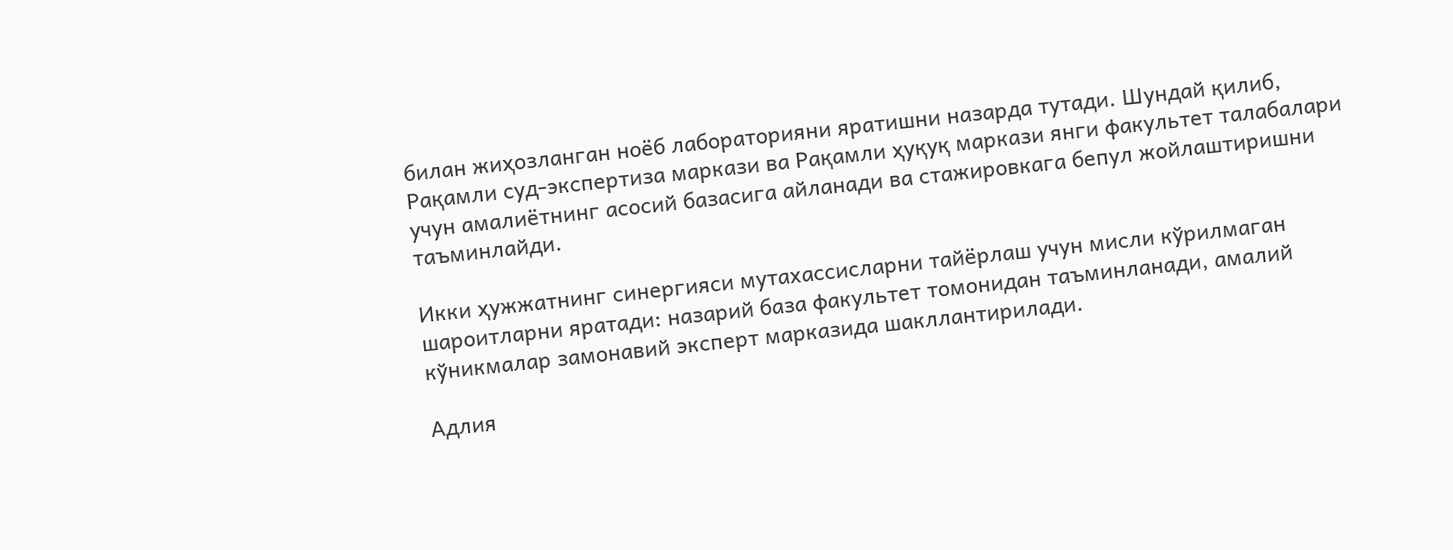билан жиҳозланган ноёб лабораторияни яратишни назарда тутади. Шундай қилиб, Рақамли суд-экспертиза маркази ва Рақамли ҳуқуқ маркази янги факультет талабалари учун амалиётнинг асосий базасига айланади ва стажировкага бепул жойлаштиришни таъминлайди.

Икки ҳужжатнинг синергияси мутахассисларни тайёрлаш учун мисли кўрилмаган шароитларни яратади: назарий база факультет томонидан таъминланади, амалий кўникмалар замонавий эксперт марказида шакллантирилади.

Адлия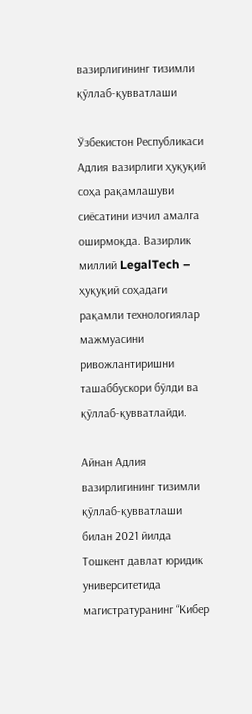вазирлигининг тизимли қўллаб-қувватлаши

Ўзбекистон Республикаси Адлия вазирлиги ҳуқуқий соҳа рақамлашуви сиёсатини изчил амалга оширмоқда. Вазирлик миллий LegalTech – ҳуқуқий соҳадаги рақамли технологиялар мажмуасини ривожлантиришни ташаббускори бўлди ва қўллаб-қувватлайди.

Айнан Адлия вазирлигининг тизимли қўллаб-қувватлаши билан 2021 йилда Тошкент давлат юридик университетида магистратуранинг “Кибер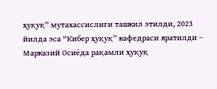ҳуқуқ” мутахассислиги ташкил этилди, 2023 йилда эса “Кибер ҳуқуқ” кафедраси яратилди – Марказий Осиёда рақамли ҳуқуқ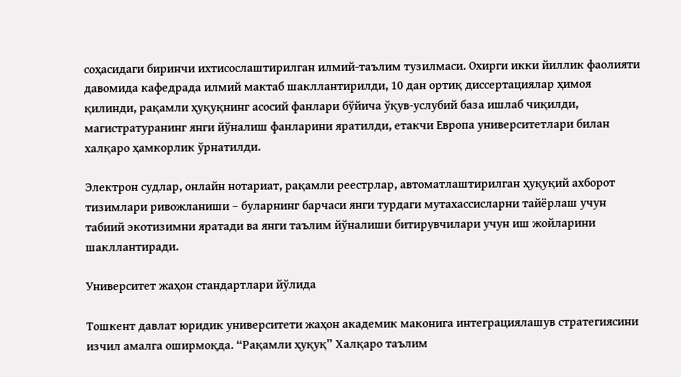соҳасидаги биринчи ихтисослаштирилган илмий-таълим тузилмаси. Охирги икки йиллик фаолияти давомида кафедрада илмий мактаб шакллантирилди, 10 дан ортиқ диссертациялар ҳимоя қилинди, рақамли ҳуқуқнинг асосий фанлари бўйича ўқув-услубий база ишлаб чиқилди, магистратуранинг янги йўналиш фанларини яратилди, етакчи Европа университетлари билан халқаро ҳамкорлик ўрнатилди.

Электрон судлар, онлайн нотариат, рақамли реестрлар, автоматлаштирилган ҳуқуқий ахборот тизимлари ривожланиши – буларнинг барчаси янги турдаги мутахассисларни тайёрлаш учун табиий экотизимни яратади ва янги таълим йўналиши битирувчилари учун иш жойларини шакллантиради.

Университет жаҳон стандартлари йўлида

Тошкент давлат юридик университети жаҳон академик маконига интеграциялашув стратегиясини изчил амалга оширмоқда. “Рақамли ҳуқуқ” Халқаро таълим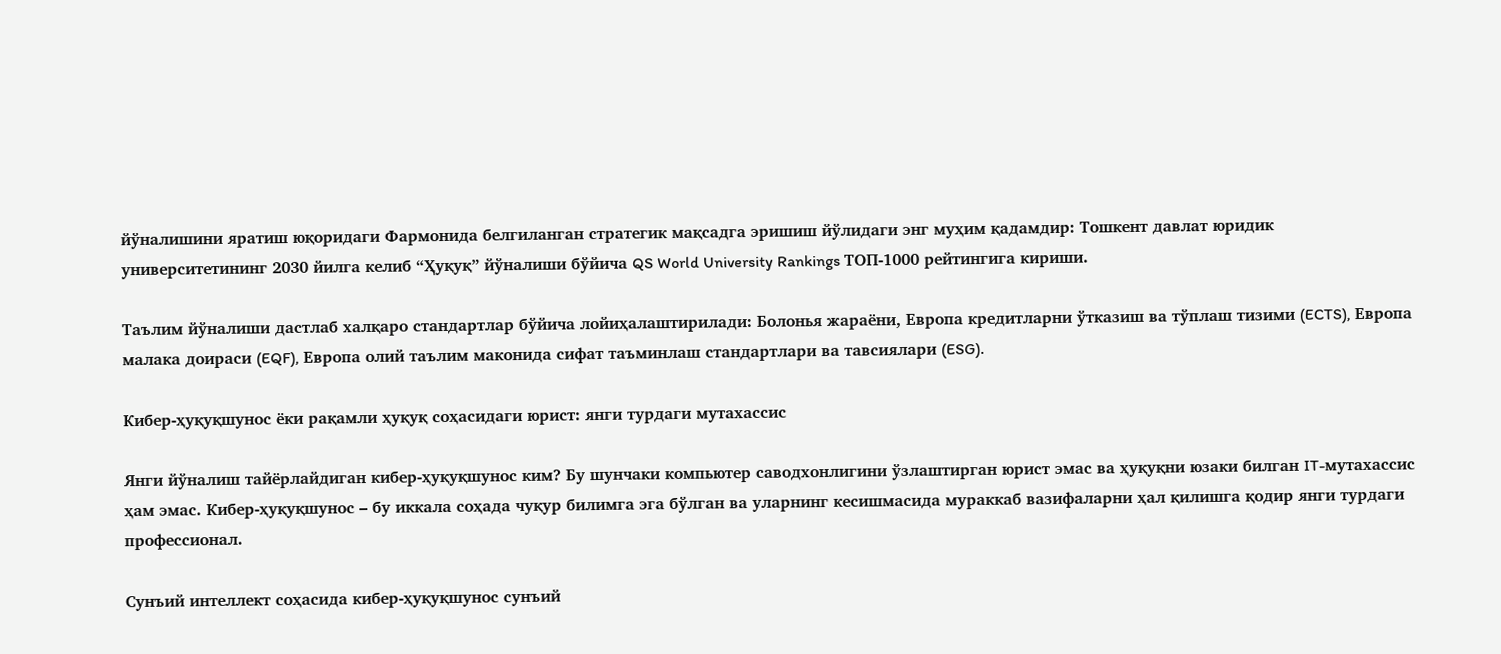йўналишини яратиш юқоридаги Фармонида белгиланган стратегик мақсадга эришиш йўлидаги энг муҳим қадамдир: Тошкент давлат юридик университетининг 2030 йилга келиб “Ҳуқуқ” йўналиши бўйича QS World University Rankings ТОП-1000 рейтингига кириши.

Таълим йўналиши дастлаб халқаро стандартлар бўйича лойиҳалаштирилади: Болонья жараёни, Европа кредитларни ўтказиш ва тўплаш тизими (ECTS), Европа малака доираси (EQF), Европа олий таълим маконида сифат таъминлаш стандартлари ва тавсиялари (ESG).

Кибер-ҳуқуқшунос ёки рақамли ҳуқуқ соҳасидаги юрист: янги турдаги мутахассис

Янги йўналиш тайёрлайдиган кибер-ҳуқуқшунос ким? Бу шунчаки компьютер саводхонлигини ўзлаштирган юрист эмас ва ҳуқуқни юзаки билган IT-мутахассис ҳам эмас. Кибер-ҳуқуқшунос – бу иккала соҳада чуқур билимга эга бўлган ва уларнинг кесишмасида мураккаб вазифаларни ҳал қилишга қодир янги турдаги профессионал.

Сунъий интеллект соҳасида кибер-ҳуқуқшунос сунъий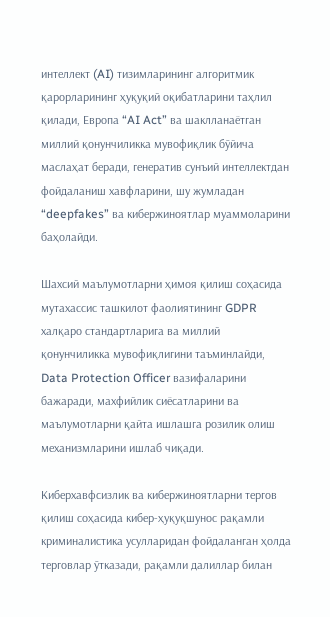интеллект (AI) тизимларининг алгоритмик қарорларининг ҳуқуқий оқибатларини таҳлил қилади, Европа “AI Act” ва шаклланаётган миллий қонунчиликка мувофиқлик бўйича маслаҳат беради, генератив сунъий интеллектдан фойдаланиш хавфларини, шу жумладан “deepfakes” ва кибержиноятлар муаммоларини баҳолайди.

Шахсий маълумотларни ҳимоя қилиш соҳасида мутахассис ташкилот фаолиятининг GDPR халқаро стандартларига ва миллий қонунчиликка мувофиқлигини таъминлайди, Data Protection Officer вазифаларини бажаради, махфийлик сиёсатларини ва маълумотларни қайта ишлашга розилик олиш механизмларини ишлаб чиқади.

Киберхавфсизлик ва кибержиноятларни тергов қилиш соҳасида кибер-ҳуқуқшунос рақамли криминалистика усулларидан фойдаланган ҳолда терговлар ўтказади, рақамли далиллар билан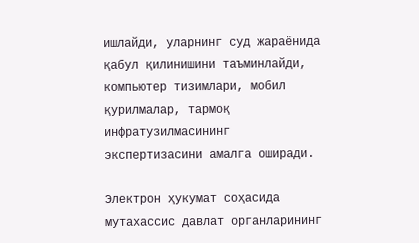ишлайди, уларнинг суд жараёнида қабул қилинишини таъминлайди, компьютер тизимлари, мобил қурилмалар, тармоқ инфратузилмасининг экспертизасини амалга оширади.

Электрон ҳукумат соҳасида мутахассис давлат органларининг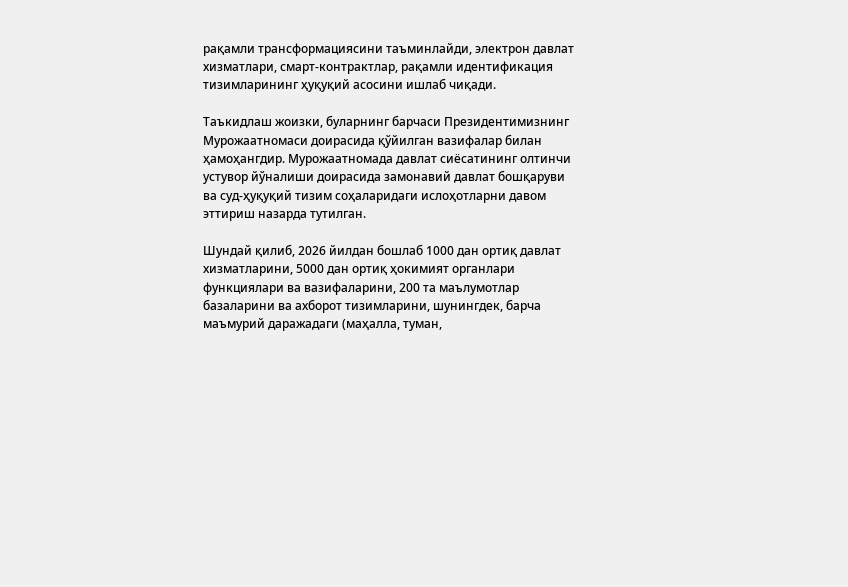рақамли трансформациясини таъминлайди, электрон давлат хизматлари, смарт-контрактлар, рақамли идентификация тизимларининг ҳуқуқий асосини ишлаб чиқади.

Таъкидлаш жоизки, буларнинг барчаси Президентимизнинг Мурожаатномаси доирасида қўйилган вазифалар билан ҳамоҳангдир. Мурожаатномада давлат сиёсатининг олтинчи устувор йўналиши доирасида замонавий давлат бошқаруви ва суд-ҳуқуқий тизим соҳаларидаги ислоҳотларни давом эттириш назарда тутилган.

Шундай қилиб, 2026 йилдан бошлаб 1000 дан ортиқ давлат хизматларини, 5000 дан ортиқ ҳокимият органлари функциялари ва вазифаларини, 200 та маълумотлар базаларини ва ахборот тизимларини, шунингдек, барча маъмурий даражадаги (маҳалла, туман,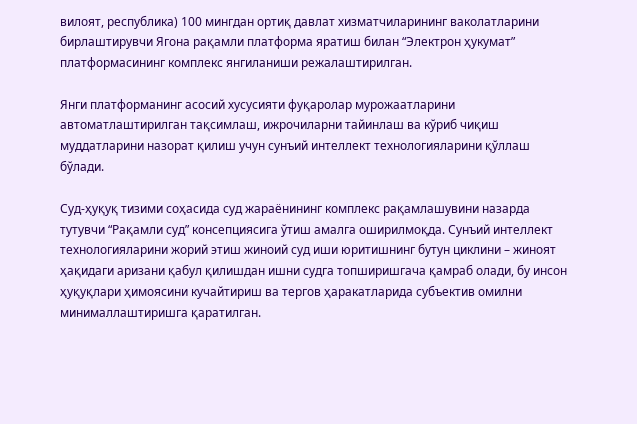вилоят, республика) 100 мингдан ортиқ давлат хизматчиларининг ваколатларини бирлаштирувчи Ягона рақамли платформа яратиш билан “Электрон ҳукумат” платформасининг комплекс янгиланиши режалаштирилган.

Янги платформанинг асосий хусусияти фуқаролар мурожаатларини автоматлаштирилган тақсимлаш, ижрочиларни тайинлаш ва кўриб чиқиш муддатларини назорат қилиш учун сунъий интеллект технологияларини қўллаш бўлади.

Суд-ҳуқуқ тизими соҳасида суд жараёнининг комплекс рақамлашувини назарда тутувчи “Рақамли суд” консепциясига ўтиш амалга оширилмоқда. Сунъий интеллект технологияларини жорий этиш жиноий суд иши юритишнинг бутун циклини – жиноят ҳақидаги аризани қабул қилишдан ишни судга топширишгача қамраб олади, бу инсон ҳуқуқлари ҳимоясини кучайтириш ва тергов ҳаракатларида субъектив омилни минималлаштиришга қаратилган.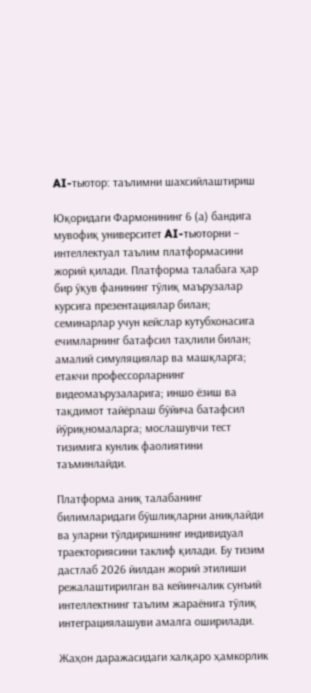AI-тьютор: таълимни шахсийлаштириш

Юқоридаги Фармонининг 6 (а) бандига мувофиқ университет AI-тьюторни – интеллектуал таълим платформасини жорий қилади. Платформа талабага ҳар бир ўқув фанининг тўлиқ маърузалар курсига презентациялар билан; семинарлар учун кейслар кутубхонасига ечимларнинг батафсил таҳлили билан; амалий симуляциялар ва машқларга; етакчи профессорларнинг видеомаърузаларига; иншо ёзиш ва тақдимот тайёрлаш бўйича батафсил йўриқномаларга; мослашувчи тест тизимига кунлик фаолиятини таъминлайди.

Платформа аниқ талабанинг билимларидаги бўшлиқларни аниқлайди ва уларни тўлдиришнинг индивидуал траекториясини таклиф қилади. Бу тизим дастлаб 2026 йилдан жорий этилиши режалаштирилган ва кейинчалик сунъий интеллектнинг таълим жараёнига тўлиқ интеграциялашуви амалга оширилади.

Жаҳон даражасидаги халқаро ҳамкорлик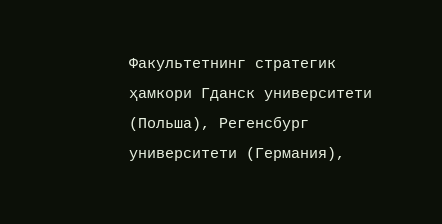Факультетнинг стратегик ҳамкори Гданск университети (Польша), Регенсбург университети (Германия),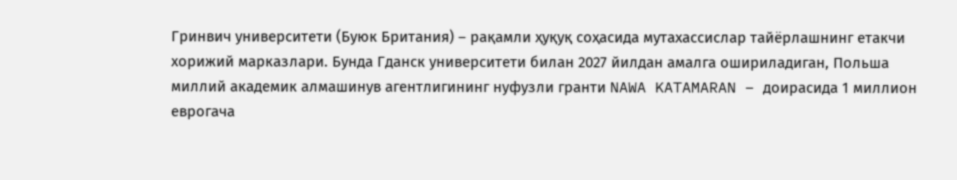Гринвич университети (Буюк Британия) – рақамли ҳуқуқ соҳасида мутахассислар тайёрлашнинг етакчи хорижий марказлари. Бунда Гданск университети билан 2027 йилдан амалга ошириладиган, Польша миллий академик алмашинув агентлигининг нуфузли гранти NAWA KATAMARAN – доирасида 1 миллион еврогача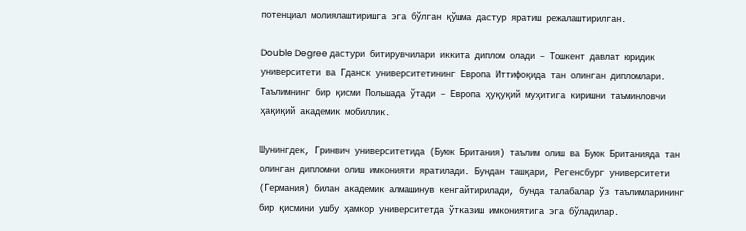потенциал молиялаштиришга эга бўлган қўшма дастур яратиш режалаштирилган.

Double Degree дастури битирувчилари иккита диплом олади – Тошкент давлат юридик университети ва Гданск университетининг Европа Иттифоқида тан олинган дипломлари. Таълимнинг бир қисми Польшада ўтади – Европа ҳуқуқий муҳитига киришни таъминловчи ҳақиқий академик мобиллик.

Шунингдек, Гринвич университетида (Буюк Британия) таълим олиш ва Буюк Британияда тан олинган дипломни олиш имконияти яратилади. Бундан ташқари, Регенсбург университети (Германия) билан академик алмашинув кенгайтирилади, бунда талабалар ўз таълимларининг бир қисмини ушбу ҳамкор университетда ўтказиш имкониятига эга бўладилар.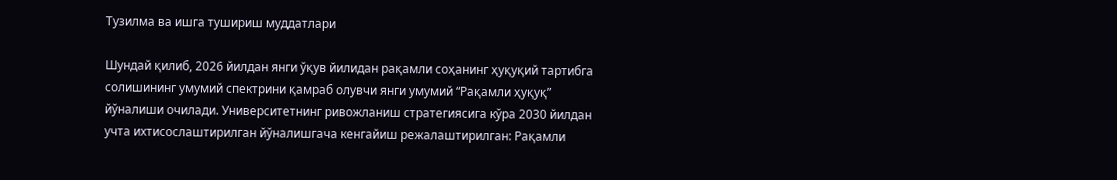Тузилма ва ишга тушириш муддатлари

Шундай қилиб, 2026 йилдан янги ўқув йилидан рақамли соҳанинг ҳуқуқий тартибга солишининг умумий спектрини қамраб олувчи янги умумий “Рақамли ҳуқуқ” йўналиши очилади. Университетнинг ривожланиш стратегиясига кўра 2030 йилдан учта ихтисослаштирилган йўналишгача кенгайиш режалаштирилган: Рақамли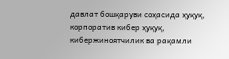давлат бошқаруви соҳасида ҳуқуқ, корпоратив кибер ҳуқуқ, кибержиноятчилик ва рақамли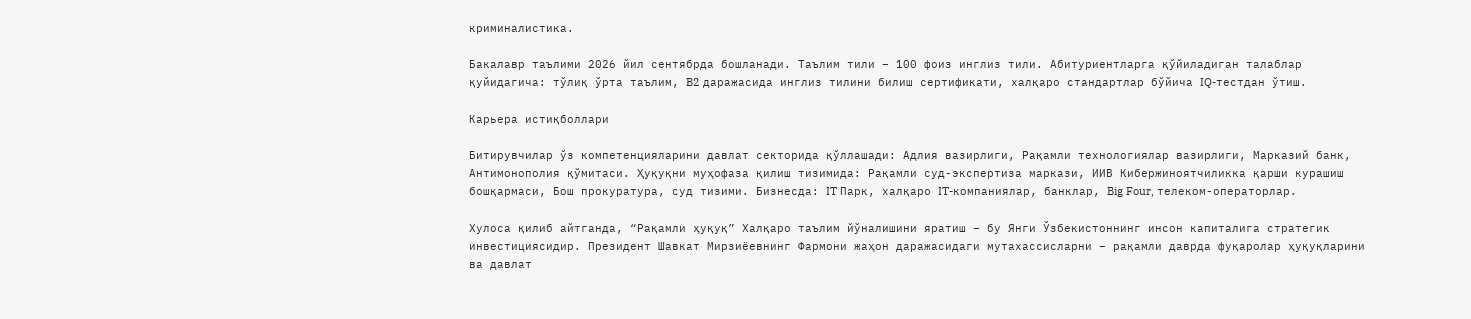криминалистика.

Бакалавр таълими 2026 йил сентябрда бошланади. Таълим тили – 100 фоиз инглиз тили. Абитуриентларга қўйиладиган талаблар қуйидагича: тўлиқ ўрта таълим, B2 даражасида инглиз тилини билиш сертификати, халқаро стандартлар бўйича IQ-тестдан ўтиш.

Карьера истиқболлари

Битирувчилар ўз компетенцияларини давлат секторида қўллашади: Адлия вазирлиги, Рақамли технологиялар вазирлиги, Марказий банк, Антимонополия қўмитаси. Ҳуқуқни муҳофаза қилиш тизимида: Рақамли суд-экспертиза маркази, ИИВ Кибержиноятчиликка қарши курашиш бошқармаси, Бош прокуратура, суд тизими. Бизнесда: IT Парк, халқаро IT-компаниялар, банклар, Big Four, телеком-операторлар.

Хулоса қилиб айтганда, “Рақамли ҳуқуқ” Халқаро таълим йўналишини яратиш – бу Янги Ўзбекистоннинг инсон капиталига стратегик инвестициясидир. Президент Шавкат Мирзиёевнинг Фармони жаҳон даражасидаги мутахассисларни – рақамли даврда фуқаролар ҳуқуқларини ва давлат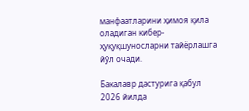манфаатларини ҳимоя қила оладиган кибер-ҳуқуқшуносларни тайёрлашга йўл очади.

Бакалавр дастурига қабул 2026 йилда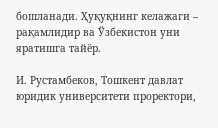бошланади. Ҳуқуқнинг келажаги – рақамлидир ва Ўзбекистон уни яратишга тайёр.

И. Рустамбеков, Тошкент давлат юридик университети проректори,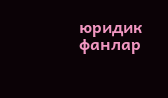юридик фанлар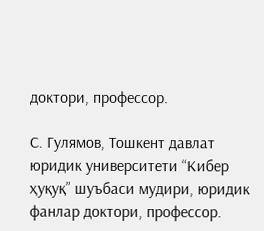доктори, профессор.

С. Гулямов, Тошкент давлат юридик университети “Кибер ҳуқуқ” шуъбаси мудири, юридик фанлар доктори, профессор.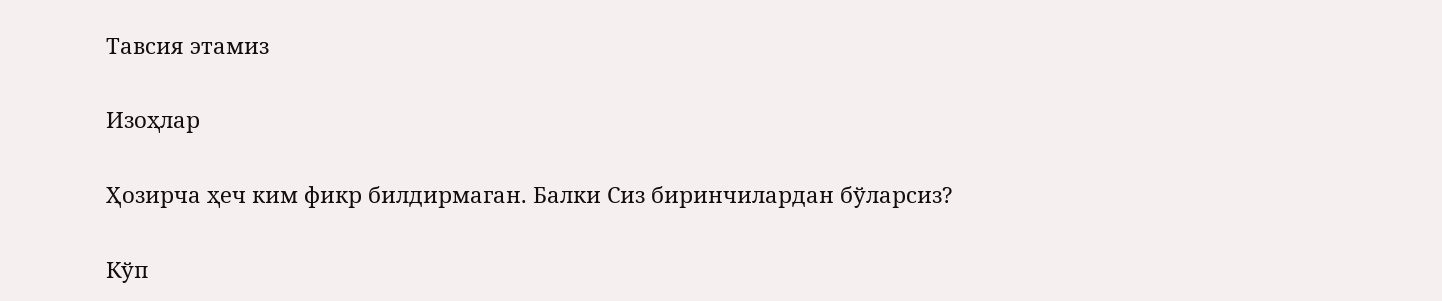Тавсия этамиз

Изоҳлар

Ҳозирча ҳеч ким фикр билдирмаган. Балки Сиз биринчилардан бўларсиз?

Кўп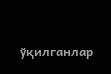ўқилганлар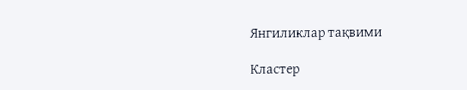Янгиликлар тақвими

Кластер